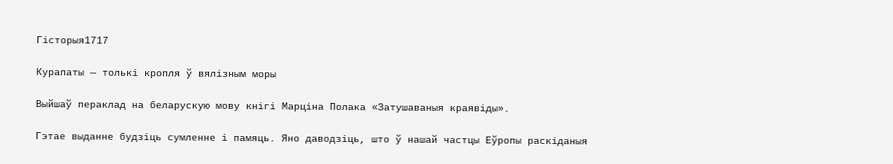Гісторыя1717

Курапаты — толькі кропля ў вялізным моры

Выйшаў пераклад на беларускую мову кнігі Марціна Полака «Затушаваныя краявіды».

Гэтае выданне будзіць сумленне і памяць. Яно даводзіць, што ў нашай частцы Еўропы раскіданыя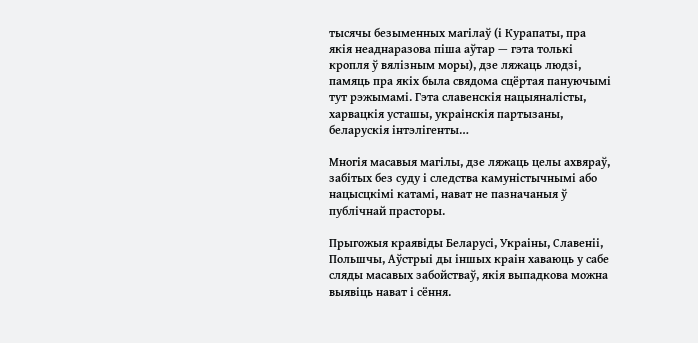тысячы безыменных магілаў (і Курапаты, пра якія неаднаразова піша аўтар — гэта толькі кропля ў вялізным моры), дзе ляжаць людзі, памяць пра якіх была свядома сцёртая пануючымі тут рэжымамі. Гэта славенскія нацыяналісты, харвацкія усташы, украінскія партызаны, беларускія інтэлігенты…

Многія масавыя магілы, дзе ляжаць целы ахвяраў, забітых без суду і следства камуністычнымі або нацысцкімі катамі, нават не пазначаныя ў публічнай прасторы.

Прыгожыя краявіды Беларусі, Украіны, Славеніі, Польшчы, Аўстрыі ды іншых краін хаваюць у сабе сляды масавых забойстваў, якія выпадкова можна выявіць нават і сёння.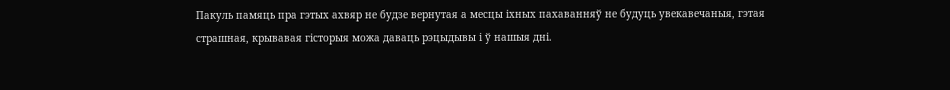Пакуль памяць пра гэтых ахвяр не будзе вернутая а месцы іхных пахаванняў не будуць увекавечаныя, гэтая страшная, крывавая гісторыя можа даваць рэцыдывы і ў нашыя дні.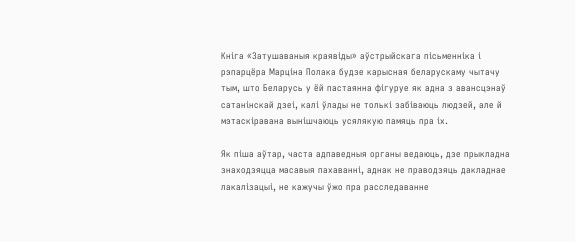Кніга «Затушаваныя краявіды» аўстрыйскага пісьменніка і рэпарцёра Марціна Полака будзе карысная беларускаму чытачу тым, што Беларусь у ёй пастаянна фігуруе як адна з авансцэнаў сатанінскай дзеі, калі ўлады не толькі забіваюць людзей, але й мэтаскіравана вынішчаюць усялякую памяць пра іх.

Як піша аўтар, часта адпаведныя органы ведаюць, дзе прыкладна знаходзяцца масавыя пахаванні, аднак не праводзяць дакладнае лакалізацыі, не кажучы ўжо пра расследаванне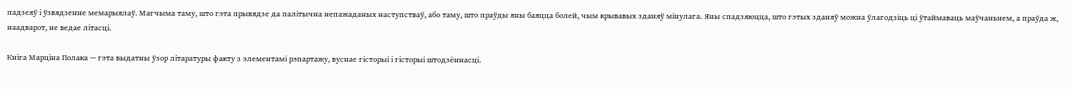падзеяў і ўзвядзенне мемарыялаў. Магчыма таму, што гэта прывядзе да палітычна непажаданых наступстваў, або таму, што праўды яны баяцца болей, чым крывавых зданяў мінулага. Яны спадзяюцца, што гэтых зданяў можна ўлагодзіць ці ўтаймаваць маўчаньнем, а праўда ж, наадварот, не ведае літасці.

Кніга Марціна Полака — гэта выдатны ўзор літаратуры факту з элементамі рэпартажу, вуснае гісторыі і гісторыі штодзённасці.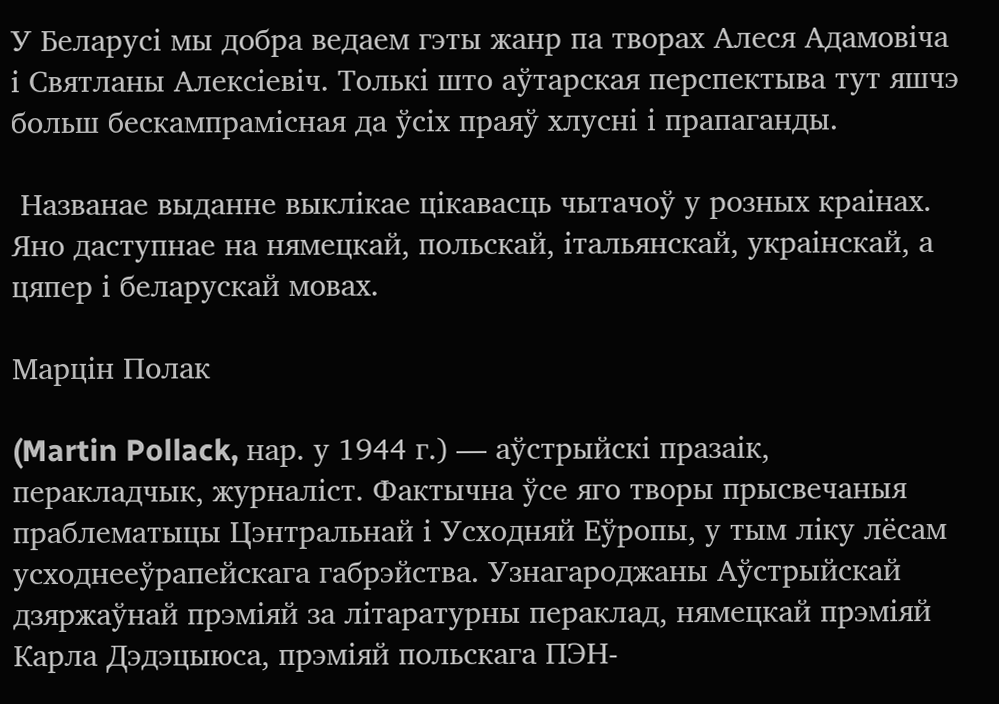У Беларусі мы добра ведаем гэты жанр па творах Алеся Адамовіча і Святланы Алексіевіч. Толькі што аўтарская перспектыва тут яшчэ больш бескампрамісная да ўсіх праяў хлусні і прапаганды.

 Названае выданне выклікае цікавасць чытачоў у розных краінах. Яно даступнае на нямецкай, польскай, італьянскай, украінскай, а цяпер і беларускай мовах.

Марцін Полак

(Martin Pollack, нар. у 1944 г.) — аўстрыйскі празаік, перакладчык, журналіст. Фактычна ўсе яго творы прысвечаныя праблематыцы Цэнтральнай і Усходняй Еўропы, у тым ліку лёсам усходнееўрапейскага габрэйства. Узнагароджаны Аўстрыйскай дзяржаўнай прэміяй за літаратурны пераклад, нямецкай прэміяй Карла Дэдэцыюса, прэміяй польскага ПЭН-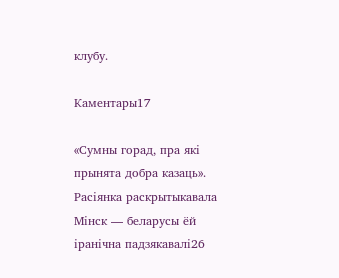клубу.

Каментары17

«Сумны горад, пра які прынята добра казаць». Расіянка раскрытыкавала Мінск — беларусы ёй іранічна падзякавалі26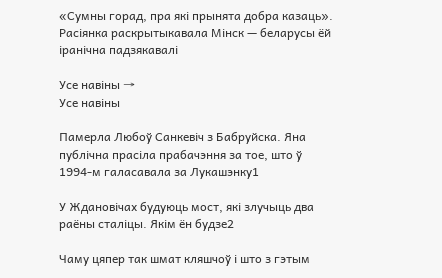«Сумны горад, пра які прынята добра казаць». Расіянка раскрытыкавала Мінск — беларусы ёй іранічна падзякавалі

Усе навіны →
Усе навіны

Памерла Любоў Санкевіч з Бабруйска. Яна публічна прасіла прабачэння за тое, што ў 1994‑м галасавала за Лукашэнку1

У Ждановічах будуюць мост, які злучыць два раёны сталіцы. Якім ён будзе2

Чаму цяпер так шмат кляшчоў і што з гэтым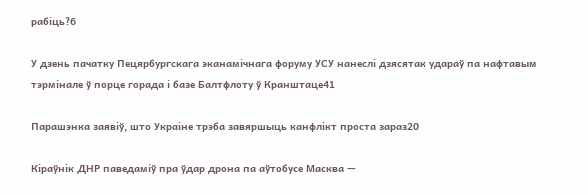рабіць?6

У дзень пачатку Пецярбургскага эканамічнага форуму УСУ нанеслі дзясятак удараў па нафтавым тэрмінале ў порце горада і базе Балтфлоту ў Кранштаце41

Парашэнка заявіў, што Украіне трэба завяршыць канфлікт проста зараз20

Кіраўнік ДНР паведаміў пра ўдар дрона па аўтобусе Масква —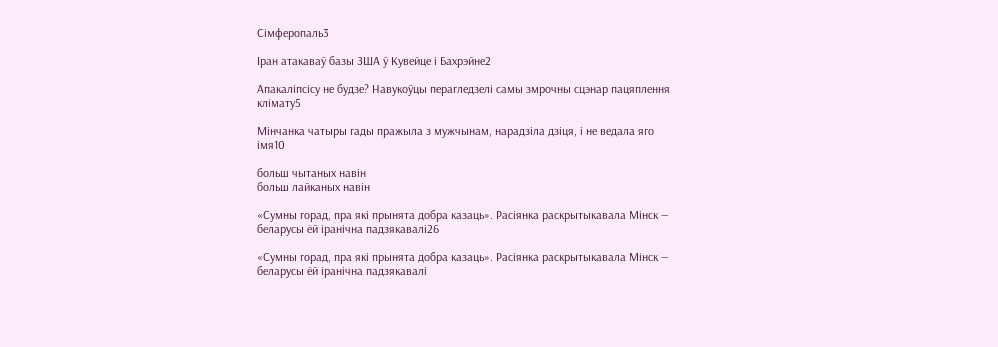Сімферопаль3

Іран атакаваў базы ЗША ў Кувейце і Бахрэйне2

Апакаліпсісу не будзе? Навукоўцы перагледзелі самы змрочны сцэнар пацяплення клімату5

Мінчанка чатыры гады пражыла з мужчынам, нарадзіла дзіця, і не ведала яго імя10

больш чытаных навін
больш лайканых навін

«Сумны горад, пра які прынята добра казаць». Расіянка раскрытыкавала Мінск — беларусы ёй іранічна падзякавалі26

«Сумны горад, пра які прынята добра казаць». Расіянка раскрытыкавала Мінск — беларусы ёй іранічна падзякавалі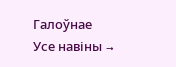Галоўнае
Усе навіны →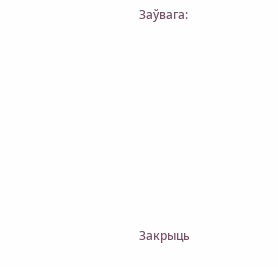Заўвага:









Закрыць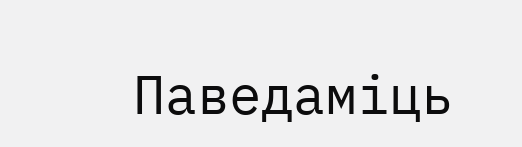Паведаміць